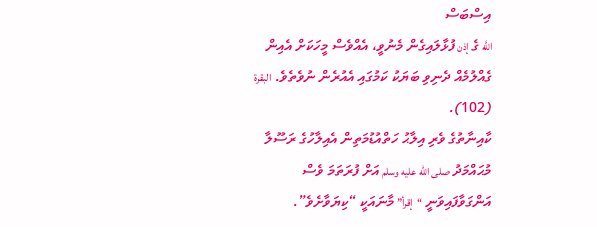އިސްބަސް
اللَّه ގެ إذن ފުޅާލައިގެން މެނުވީ، އެއްވެސް މީހަކަށް އެއިން ގެއްލުމެއް ދެނިވި ބަޔަކު ކަމުގައި އެއުރެން ނުވެތެވެ. البقرة (102).
ކާއިނާތުގެ ވެރި އިލާޙު ހަތްއުޑުމަތިން އެއިލާހުގެ ރަސޫލާ މުޙައްމަދު صلى الله عليه وسلم އަށް ފުރަތަމަ ވެސް އަންގަވާފައިވަނީ “إقرأ” މާނައަކީ “ކިޔަވާށެވެ”.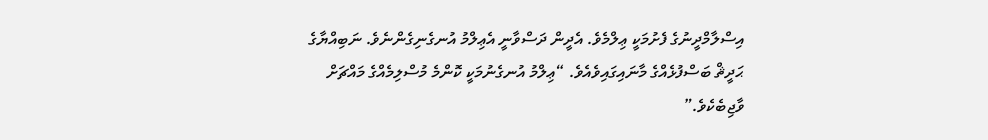އިސްލާމްދީނުގެ ފެށުމަކީ ޢިލްމެވެ. އެދީން ދަސްވާނީ އެޢިލްމު އުނގެނިގެންނެވެ. ނަބިއްޔާގެ ޙަދީޘް ބަސްފުޅެއްގެ މާނައިގައިވެއެވެ. “ޢިލްމު އުނގެނުމަކީ ކޮންމެ މުސްލިމެއްގެ މައްޗަށް ވާޖިބެކެވެ.”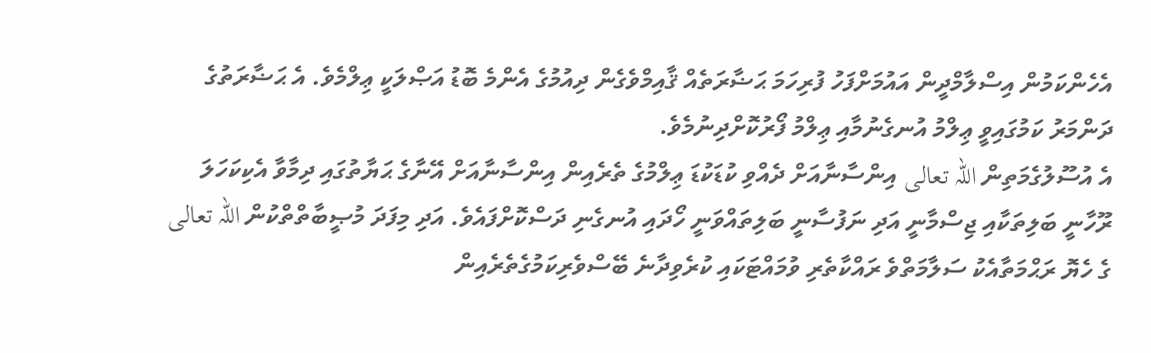އެހެންކަމުން އިސްލާމްދީން އައުމަށްފަހު ފުރިހަމަ ޙަޟާރަތެއް ޤާއިމްވެގެން ދިއުމުގެ އެންމެ ބޮޑު އަޞްލަކީ ޢިލްމެވެ. އެ ޙަޟާރަތުގެ ދަންމަރު ކަމުގައިވީ ޢިލްމު އުނގެނުމާއި ޢިލްމު ފޯރުކޮށްދިނުމެވެ.
އެ އުސޫލުގެމަތިން اللہ تعالی އިންސާނާއަށް ދެއްވި ކުޑަކުޑަ ޢިލްމުގެ ތެރެއިން އިންސާނާއަށް އޭނާގެ ޙަޔާތުގައި ދިމާވާ އެކިކަހަލަ ރޫހާނީ ބަލިތަކާއި ޖިސްމާނީ އަދި ނަފުސާނީ ބަލިތައްވަނީ ހޯދައި އުނގެނި ދަސްކޮށްފައެވެ. އަދި މިފަދަ މުޞީބާތްތްކުން اللہ تعالی ގެ ހެޔޮ ރަޙްމަތާއެކު ސަލާމަތްވެ ރައްކާތެރި ވުމައްޓަކައި ކުރެވިދާނެ ބޭސްވެރިކަމުގެތެރެއިން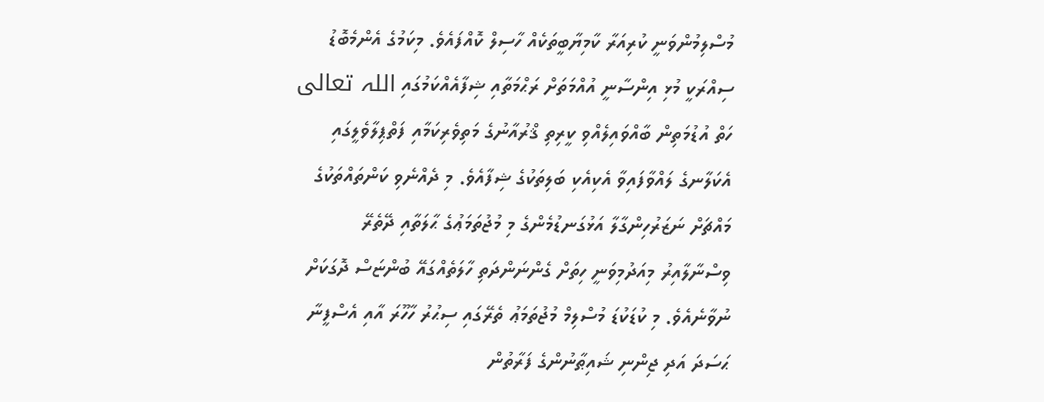މުސްލިމުންވަނީ ކުރިއަރާ ކާމިޔާބީތަކެއް ހާސިލް ކޮއްފައެވެ. މިކަމުގެ އެންމެބޮޑު ސިއްރަކީ މުޅި އިންސާނީ އުއްމަތަށް ރަޙްމަތާއި ޝިފާއެއްކަމުގައި اللہ تعالی ހަތް އުޑުމަތިން ބާއްވައިލެއްވި ކީރިތި ޤްރުއާނުގެ މަތިވެރިކަމާއި ފަތްޕިލާވެލީގައި އެކަލާނގެ ލައްވާފައިވާ އެކިއެކި ބަލިތަކުގެ ޝިފާއެވެ. މި ދެއްނެވި ކަންތައްތަކުގެ މައްޗަށް ނަޒަރުހިންގާލާ އަޅުގަނޑުމެންގެ މި މުޖުތަމަޢުގެ ޙާލަތާއި ދޭތެރޭ ވިސްނާލާއިރު މިއަދުމިވަނީ ހިތަށް ގެންނަންދަތި ހާލަތެއްގައޭ ބުންޏަސް ދޮގަކަށް ނުވާނެއެވެ. މި ކުޑަކުޑަ މުސްލިމް މުޖުތަމަޢު ތެރޭގައި ސިޙުރު ހާހޫރަ އާއި އެސްފީނާ ޙަސަދަ އަދި ޖިންނި ޝައިޠާނުންގެ ފަރާތުން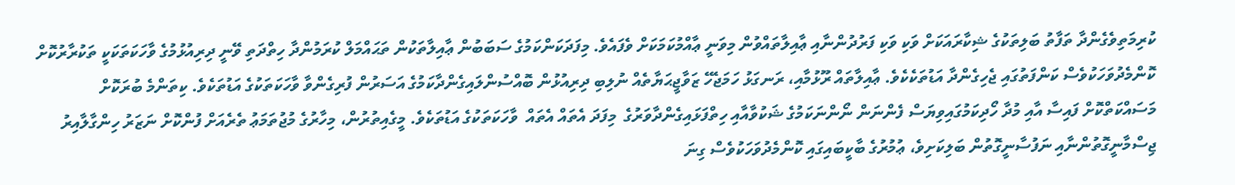ކުރިމަތިވެގެންދާ ތަފާތު ބަލިތަކުގެ ޝިކާރައަކަށް ވަކި ވަކި ފަރުދުންނާއި ޢާއިލާތައްވުން މިވަނީ ޢާއްމުކަމަކަށް ވެފައެވެ. މިފަދަކަންކަމުގެ ސަބަބުން ޢާއިލާތަކުން ތަޙައްމަލް ކުރަމުންދާ ހިތްދަތި ވޭނީ ދިރިއުޅުމުގެ ވާހަކަތަކަކީ ތަކުރާރުކޮށް ކޮންމެދުވަހަކުވެސް ކަންފަތުގައި ޖެހިގެންދާ އަޑުތަކެކެވެ. ޢާއިލާތައް ރޫޅުމާއި، ރަނގަޅު ހަމަޖެހޭ ޒަވާޖީޙަޔާތެއް ނުލިބި ދިރިއުޅުން ބޮއްސުންލައިގެންދާކަމުގެ އަސަރުން ފުރިގެންވާ ވާހަކަތަކުގެ އަޑުތަކެވެ. ކިތަންމެ ބުރަކޮށް މަސައްކަތްކޮށް ފައިސާ އާއި މުދާ ހޯދިކަމުގައިވިޔަސް ފެންނަން ނޯންނަކަމުގެ ޝަކުވާއާއި ހިތްފަޅައިގެންދާވަރުގެ  މިފަދަ އެތައް އެތައް  ވާހަކަތަކުގެ އަޑުތަކެވެ. މީގެއިތުރުން، މިހާރުގެ މުޖުތަމަޢު ތެރެއަށް ފުންކޮށް ނަޒަރު ހިންގާލާއިރު ޖިސްމާނީގޮތުންނާއި ނަފުސާނީގޮތުން ބަލިކަށިވެ، ޢުމުރުގެ ބާކީބައިގައި ކޮންމެދުވަހަކުވެސް ގިނަ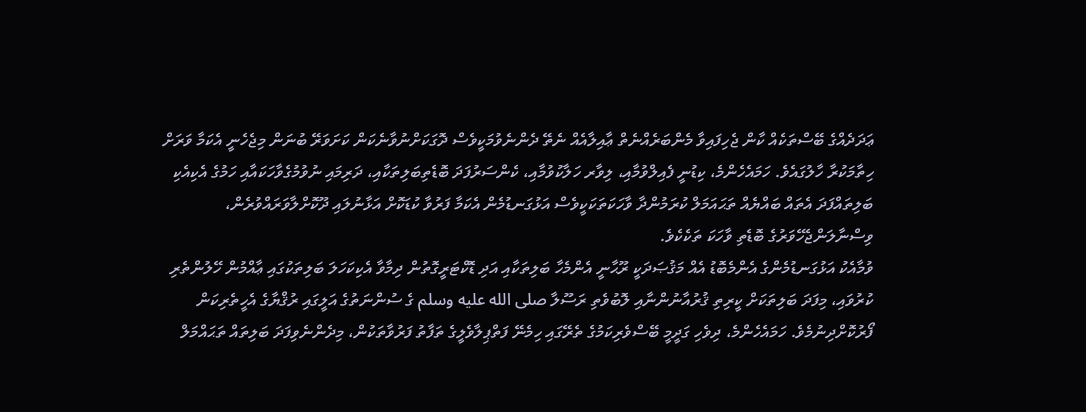ޢަދަދެއްގެ ބޭސްތަކެއް ކާން ޖެހިފައިވާ މެންބަރެއްނެތް ޢާއިލާއެއް ނެތޭ ދެންނެވުމަކީވެސް ދޮގަކަށްނުވާނެކަން ކަށަވަރޭ ބުނަން މިޖެހެނީ އެކަމާ ވަރަށް ހިތާމަކުރާ ހާލުގައެވެ. ހަމައެހެންމެ، ކިޑުނީ ފެއިލްވުމާއި، ލިވާރ ހަލާކުވުމާއި، ކެންސަރުފަދަ ބޮޑެތިބަލިތަކާއި، ދަރިމައި ނުވުމުގެވާހަކައާއި ހަމުގެ އެކިއެކި ބަލިތައްފަދަ އެތައް ބައްޔެއް ތަޙައަމަލް ކުރަމުންދާ ވާހަކަތަކަކީވެސް އަޅުގަނޑުމެން އެކަމާ ފަރުވާ ކުޑަކޮށް އަޅާނުލައި ދޫކޮށްލާވަރައްވުރެން، ވިސްނާލަންޖެހޭވަރުގެ ބޮޑެތި ވާހަކަ ތަކެކެވެ.
ވުމާއެކު އަޅުގަނޑުމެންގެ އެންމެބޮޑު އެއް މަޤުޞަދަކީ ރޫޙާނީ އެންމެހާ ބަލިތަކާއި އަދި ޑޮކްޓަރީގޮތުން ދިމާވާ އެކިކަހަލަ ބަލިތަކުގައި ޢާއްމުން ހޭލުންތެރި ކުރުވައި، މިފަދަ ބަލިތަކަށް ކީރިތި ޤުރުއާނުންނާއި ލޮބުވެތި ރަސޫލާ صلى الله عليه وسلم ގެ ސުންނަތުގެ އަލީގައި ރުޤްޔާގެ އެހީތެރިކަން ފޯރުކޮށްދިނުމެވެ. ހަމައެހެންމެ، ދިވެހި ގަދީމީ ބޭސްވެރިކަމުގެ ތެރޭގައި ހިމެނޭ ފަތްޕިލާވެލީގެ ތަފާތު ފަރުވާތަކުން، މިދެންނެވިފަދަ ބަލިތައް ތަޙައްމަލް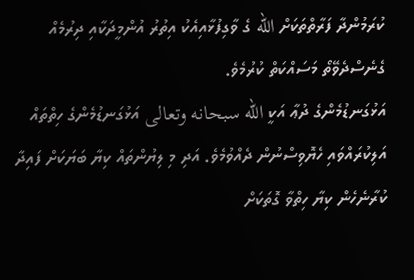ކުރަމުންދާ ފަރާތްތަކަށް الله ގެ ވާގިފުޅާއިއެކު އިތުރު އުންމީދަކާއި ދިރުމެއް ގެނެސްދެވޭތޯ މަސައްކަތް ކުރުމެވެ.
އަޅުގަނޑުމެންގެ ދުޢާ އަކީ الله سبحانه وتعالى އަޅުގަނޑުމެންގެ ހިތްތައް އަލިކުރައްވައި ހެޔޮވިސްނުން ދެއްވުމެވެ. އަދި މި ލިޔުންތައް ކިޔާ ބަޔަކަށް ފައިދާ ކުރާނެހެން ކިޔާ ހިތްވާ ގޮތަކަށް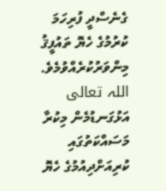ގެނެސްދީ ފުރިހަމަ ކުރުމުގެ ހެޔޮ ތައުފީޤު  މިންވަރުކުރެއްވުމެވެ. اللہ تعالی އަޅުގަނޑުމެން މިކުރާ މަސައްކަތުގައި ކުރިއަށްދިއުމުގެ ހެޔޮ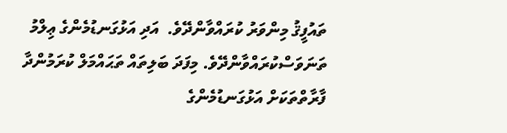ތައުފީޤު މިންވަރު ކުރައްވާންދޭވެ.  އަދި އަޅުގަނޑުމެންގެ ޢިލްމު ތަނަވަސްކުރައްވާންދޭވެ. މިފަދަ ބަލިތައް ތަޙައްމަލް ކުރަމުންދާ ފާރާތްތަކަށް އަޅުގަނޑުމެންގެ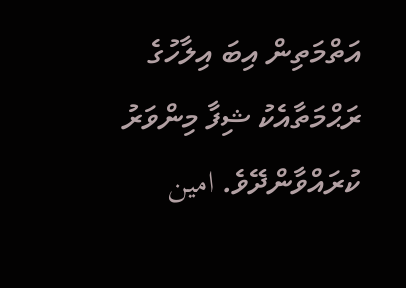އަތްމަތިން އިބަ އިލާހުގެ ރަޙްމަތާއެކު ޝިފާ މިންވަރު ކުރައްވާންދޭވެ. امين